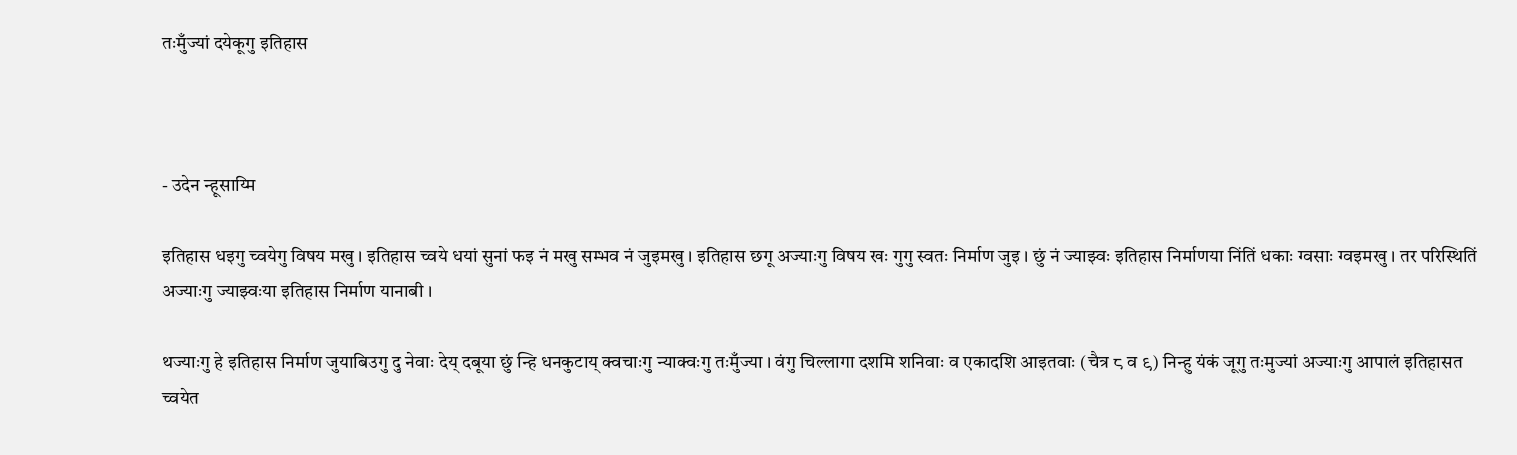तःमुँज्यां दयेकूगु इतिहास



- उदेन न्हूसाय्मि

इतिहास धइगु च्वयेगु विषय मखु । इतिहास च्वये धयां सुनां फइ नं मखु सम्भव नं जुइमखु । इतिहास छगू अज्याःगु विषय खः गुगु स्वतः निर्माण जुइ । छुं नं ज्याझ्वः इतिहास निर्माणया निंतिं धकाः ग्वसाः ग्वइमखु । तर परिस्थितिं अज्याःगु ज्याझ्वःया इतिहास निर्माण यानाबी ।

थज्याःगु हे इतिहास निर्माण जुयाबिउगु दु नेवाः देय् दबूया छुं न्हि धनकुटाय् क्वचाःगु न्याक्वःगु तःमुँज्या । वंगु चिल्लागा दशमि शनिवाः व एकादशि आइतवाः (चैत्र ८ व ९) निन्हु यंकं जूगु तःमुज्यां अज्याःगु आपालं इतिहासत च्वयेत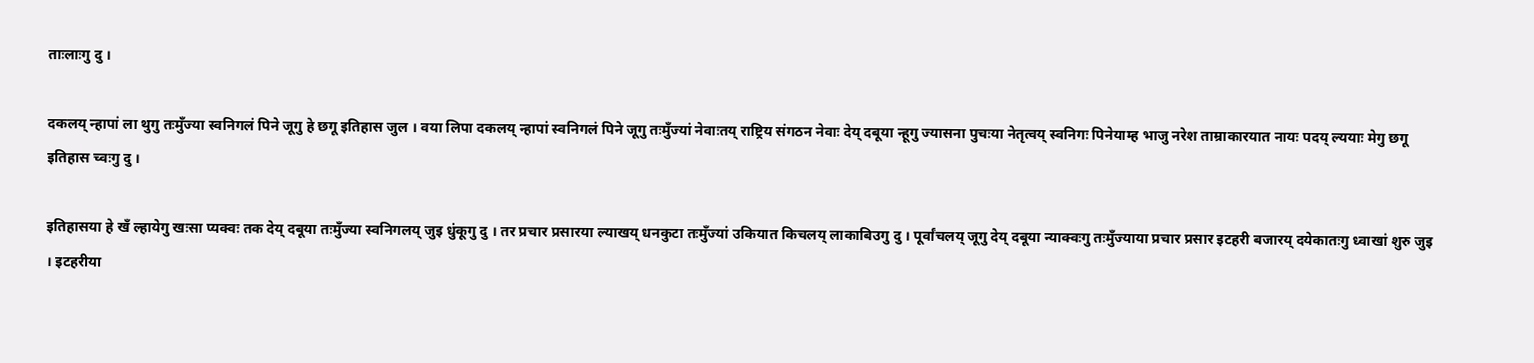ताःलाःगु दु ।

दकलय् न्हापां ला थुगु तःमुँज्या स्वनिगलं पिने जूगु हे छगू इतिहास जुल । वया लिपा दकलय् न्हापां स्वनिगलं पिने जूगु तःमुँज्यां नेवाःतय् राष्ट्रिय संगठन नेवाः देय् दबूया न्हूगु ज्यासना पुचःया नेतृत्वय् स्वनिगः पिनेयाम्ह भाजु नरेश ताम्राकारयात नायः पदय् ल्ययाः मेगु छगू इतिहास च्वःगु दु ।

इतिहासया हे खँ ल्हायेगु खःसा प्यक्वः तक देय् दबूया तःमुँज्या स्वनिगलय् जुइ धुंकूगु दु । तर प्रचार प्रसारया ल्याखय् धनकुटा तःमुँज्यां उकियात किचलय् लाकाबिउगु दु । पूर्वांचलय् जूगु देय् दबूया न्याक्वःगु तःमुँज्याया प्रचार प्रसार इटहरी बजारय् दयेकातःगु ध्वाखां शुरु जुइ । इटहरीया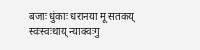बजाः धुंकाः धरानया मू सतकय् स्वःस्वःथाय् न्याक्वःगु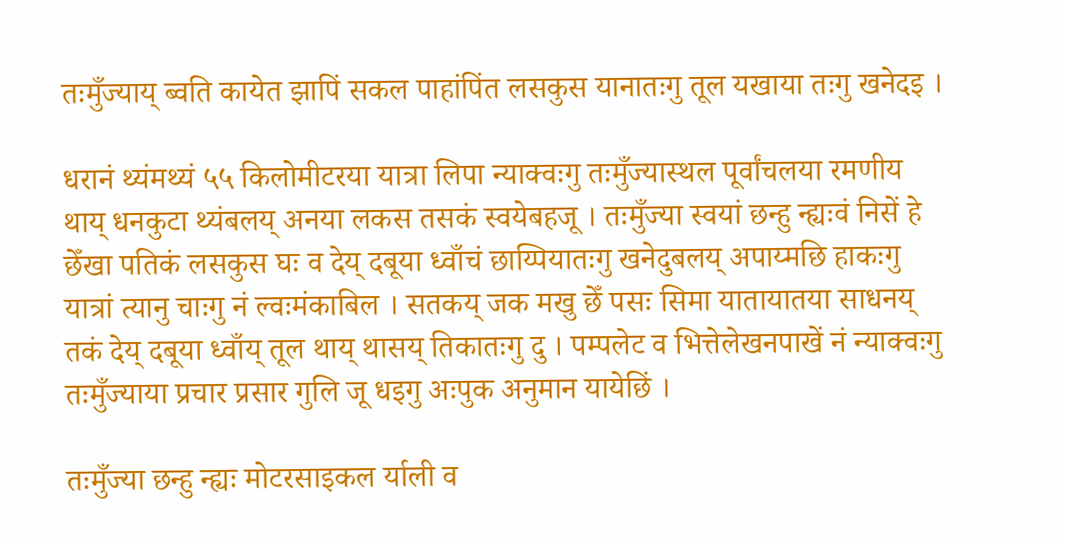तःमुँज्याय् ब्वति कायेत झापिं सकल पाहांपिंत लसकुस यानातःगु तूल यखाया तःगु खनेदइ ।

धरानं थ्यंमथ्यं ५५ किलोमीटरया यात्रा लिपा न्याक्वःगु तःमुँज्यास्थल पूर्वांचलया रमणीय थाय् धनकुटा थ्यंबलय् अनया लकस तसकं स्वयेबहजू । तःमुँज्या स्वयां छन्हु न्ह्यःवं निसें हे छेँखा पतिकं लसकुस घः व देय् दबूया ध्वाँचं छाय्पियातःगु खनेदुबलय् अपाय्मछि हाकःगु यात्रां त्यानु चाःगु नं ल्वःमंकाबिल । सतकय् जक मखु छेँ पसः सिमा यातायातया साधनय् तकं देय् दबूया ध्वाँय् तूल थाय् थासय् तिकातःगु दु । पम्पलेट व भित्तेलेखनपाखें नं न्याक्वःगु तःमुँज्याया प्रचार प्रसार गुलि जू धइगु अःपुक अनुमान यायेछिं ।

तःमुँज्या छन्हु न्ह्यः मोटरसाइकल र्याली व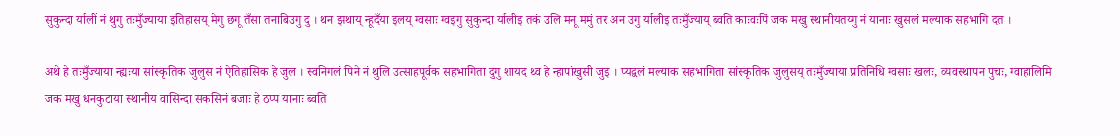सुकुन्दा र्यालीं नं थुगु तःमुँज्याया इतिहासय् मेगु छगू तँसा तनाबिउगु दु । थन झथाय् न्हूदँया इलय् ग्वसाः ग्वइगु सुकुन्दा र्यालीइ तकं उलि मनू ममुं तर अन उगु र्यालीइ तःमुँज्याय् ब्वति काःवःपिं जक मखु स्थानीयतय्गु नं यानाः खुसलं मल्याक सहभागि दत ।

अथे हे तःमुँज्याया न्ह्यःया सांस्कृतिक जुलुस नं ऐतिहासिक हे जुल । स्वनिगलं पिने नं थुलि उत्साहपूर्वक सहभागिता दुगु शायद थ्व हे न्हापांखुसी जुइ । प्यद्वलं मल्याक सहभागिता सांस्कृतिक जुलुसय् तःमुँज्याया प्रतिनिधि ग्वसाः खलः, व्यवस्थापन पुचः, ग्वाहालिमि जक मखु धनकुटाया स्थानीय वासिन्दा सकसिनं बजाः हे ठप्प यानाः ब्वति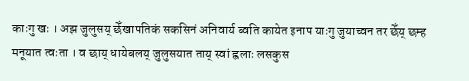काःगु खः । अझ जुलुसय् छेँखापतिकं सकसिनं अनिवार्य ब्वति कायेत इनाप याःगु जुयाच्वन तर छेँय् छम्ह मनूयात त्वःता । व छाय् धायेबलय् जुलुसयात ताय् स्वां ह्वलाः लसकुस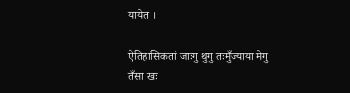यायेत ।

ऐतिहासिकतां जाःगु थुगु तःमुँज्याया मेगु तँसा खः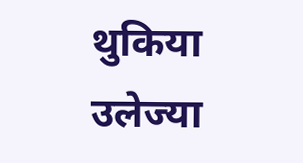थुकिया उलेज्या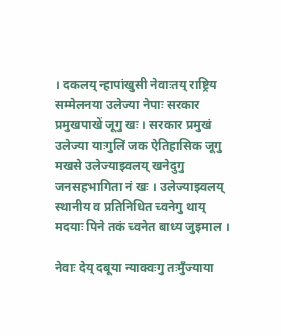। दकलय् न्हापांखुसी नेवाःतय् राष्ट्रिय सम्मेलनया उलेज्या नेपाः सरकार प्रमुखपाखें जूगु खः । सरकार प्रमुखं उलेज्या याःगुलिं जक ऐतिहासिक जूगु मखसे उलेज्याझ्वलय् खनेदुगु जनसहभागिता नं खः । उलेज्याझ्वलय् स्थानीय व प्रतिनिधित च्वनेगु थाय् मदयाः पिने तकं च्वनेत बाध्य जुइमाल ।

नेवाः देय् दबूया न्याक्वःगु तःमुँज्याया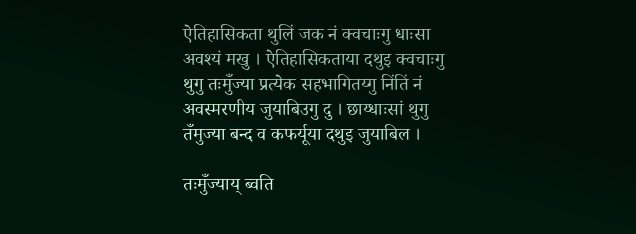ऐतिहासिकता थुलिं जक नं क्वचाःगु धाःसा अवश्यं मखु । ऐतिहासिकताया दथुइ क्वचाःगु थुगु तःमुँज्या प्रत्येक सहभागितय्गु निंतिं नं अवस्मरणीय जुयाबिउगु दु । छाय्धाःसां थुगु तँमुज्या बन्द व कफर्यूया दथुइ जुयाबिल ।

तःमुँज्याय् ब्वति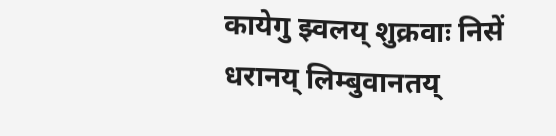कायेगु झ्वलय् शुक्रवाः निसें धरानय् लिम्बुवानतय्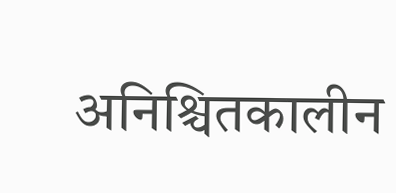अनिश्चितकालीन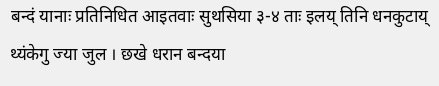बन्दं यानाः प्रतिनिधित आइतवाः सुथसिया ३-४ ताः इलय् तिनि धनकुटाय् थ्यंकेगु ज्या जुल । छखे धरान बन्दया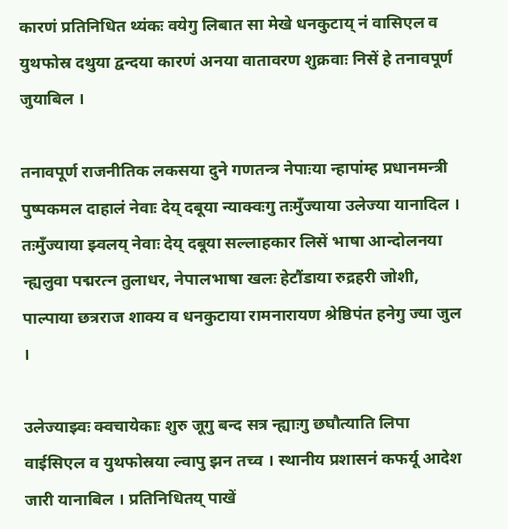कारणं प्रतिनिधित थ्यंकः वयेगु लिबात सा मेखे धनकुटाय् नं वासिएल व युथफोस्र दथुया द्वन्दया कारणं अनया वातावरण शुक्रवाः निसें हे तनावपूर्ण जुयाबिल ।

तनावपूर्ण राजनीतिक लकसया दुने गणतन्त्र नेपाःया न्हापांम्ह प्रधानमन्त्री पुष्पकमल दाहालं नेवाः देय् दबूया न्याक्वःगु तःमुँज्याया उलेज्या यानादिल । तःमुँज्याया झ्वलय् नेवाः देय् दबूया सल्लाहकार लिसें भाषा आन्दोलनया न्ह्यलुवा पद्मरत्न तुलाधर, नेपालभाषा खलः हेटौंडाया रुद्रहरी जोशी, पाल्पाया छत्रराज शाक्य व धनकुटाया रामनारायण श्रेष्ठिपंत हनेगु ज्या जुल ।

उलेज्याझ्वः क्वचायेकाः शुरु जूगु बन्द सत्र न्ह्याःगु छघौत्याति लिपा वाईसिएल व युथफोस्रया ल्वापु झन तच्व । स्थानीय प्रशासनं कफर्यू आदेश जारी यानाबिल । प्रतिनिधितय् पाखें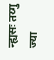न्ह्यसः तय्गु ज्या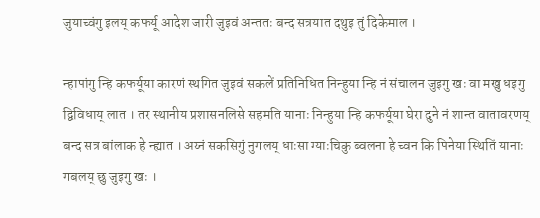जुयाच्वंगु इलय् कफर्यू आदेश जारी जुइवं अन्ततः बन्द सत्रयात दथुइ तुं दिकेमाल ।

न्हापांगु न्हि कफर्यूया कारणं स्थगित जुइवं सकलें प्रतिनिधित निन्हुया न्हि नं संचालन जुइगु खः वा मखु धइगु द्विविधाय् लात । तर स्थानीय प्रशासनलिसे सहमति यानाः निन्हुया न्हि कफर्यूया घेरा दुने नं शान्त वातावरणय् बन्द सत्र बांलाक हे न्ह्यात । अय्नं सकसिगुं नुगलय् धाःसा ग्याःचिकु ब्वलना हे च्वन कि पिनेया स्थितिं यानाः गबलय् छु जुइगु खः ।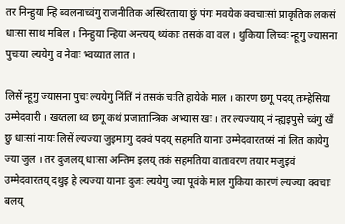तर निन्हुया न्हि ब्वलनाच्वंगु राजनीतिक अस्थिरताया छुं पंगः मवयेक क्वचाःसां प्राकृतिक लकसं धाःसा साथ मबिल । निन्हुया न्हिया अन्त्यय् थ्यंकाः तसकं वा वल । थुकिया लिच्वः न्हूगु ज्यासना पुचःया ल्ययेगु व नेवाः भ्वय्यात लात ।

लिसें न्हूगु ज्यासना पुचः ल्ययेगु निंतिं नं तसकं चःति हायेके माल । कारण छगू पदय् तःम्हेसिया उम्मेदवारी । खय्तला थ्व छगू कथं प्रजातान्त्रिक अभ्यास खः । तर ल्यज्याय् नं न्ह्यइपुसे च्वंगु खँ छु धाःसां नायः लिसें ल्यज्या जुइमाःगु दक्वं पदय् सहमति यानाः उम्मेदवारतय्सं नां लित कायेगु ज्या जुल । तर दुजलय् धाःसा अन्तिम इलय् तकं सहमतिया वातावरण तयार मजुइवं उम्मेदवारतय् दथुइ हे ल्यज्या यानाः दुजः ल्ययेगु ज्या पूवंके माल गुकिया कारणं ल्यज्या क्वचाः बलय्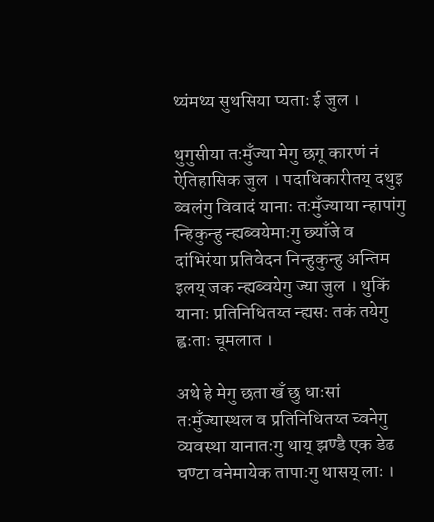थ्यंमथ्य सुथसिया प्यताः ई जुल ।

थुगुसीया तःमुँज्या मेगु छगू कारणं नं ऐतिहासिक जुल । पदाधिकारीतय् दथुइ ब्वलंगु विवादं यानाः तःमुँज्याया न्हापांगु न्हिकुन्हु न्ह्यब्वयेमाःगु छ्याँजे व दांभिरंया प्रतिवेदन निन्हुकुन्हु अन्तिम इलय् जक न्ह्यब्वयेगु ज्या जुल । थुकिं यानाः प्रतिनिधितय्त न्ह्यसः तकं तयेगु ह्वःताः चूमलात ।

अथे हे मेगु छता खँ छु धाःसां तःमुँज्यास्थल व प्रतिनिधितय्त च्वनेगु व्यवस्था यानातःगु थाय् झण्डै एक डेढ घण्टा वनेमायेक तापाःगु थासय् लाः ।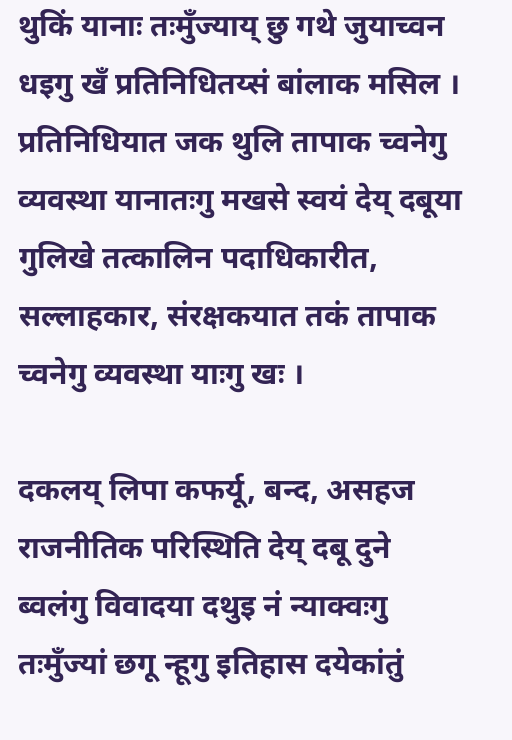थुकिं यानाः तःमुँज्याय् छु गथे जुयाच्वन धइगु खँ प्रतिनिधितय्सं बांलाक मसिल । प्रतिनिधियात जक थुलि तापाक च्वनेगु व्यवस्था यानातःगु मखसे स्वयं देय् दबूया गुलिखे तत्कालिन पदाधिकारीत, सल्लाहकार, संरक्षकयात तकं तापाक च्वनेगु व्यवस्था याःगु खः ।

दकलय् लिपा कफर्यू, बन्द, असहज राजनीतिक परिस्थिति देय् दबू दुने ब्वलंगु विवादया दथुइ नं न्याक्वःगु तःमुँज्यां छगू न्हूगु इतिहास दयेकांतुं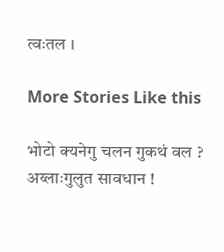त्वःतल ।

More Stories Like this

भोटो क्यनेगु चलन गुकथं वल ?
अय्लाःगुलुत सावधान !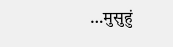…मुसुहुं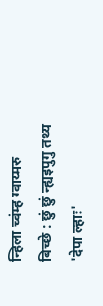न्हिला च्वंम्ह ग्वाय्मरु
बिच्छे : छुं छुं न्ह्यइपुगु तथ्य
'देपा ल्हाः'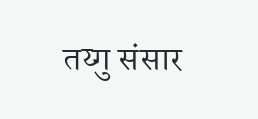तय्गु संसार